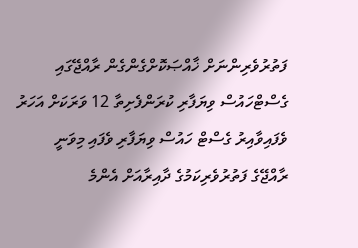ފަތުރުވެރިންނަށް ޚާއްޞަކޮށްގެންގެން ރާއްޖޭގައި ގެސްޓްހައުސް ވިޔަފާރި ކުރަންފެށިތާ 12 ވަރަކަށް އަހަރު ވެފައިވާއިރު ގެސްޓް ހައުސް ވިޔަފާރި ވެފައި މިވަނީ ރާއްޖޭގެ ފަތުރުވެރިކަމުގެ ދާއިރާއަށް އެންމެ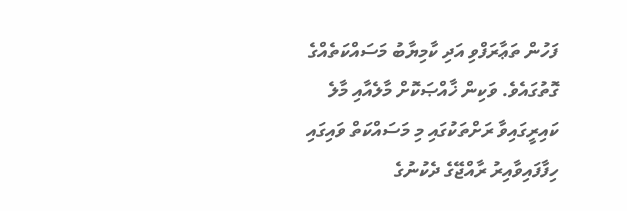ފަހުން ތަޢާރަފްވި އަދި ކާމިޔާބު މަސައްކަތެއްގެ ގޮތުގައެވެ. ވަކިން ޚާއްޞަކޮށް މާލެއާއި މާލެ ކައިރީގައިވާ ރަށްތަކުގައި މި މަސައްކަތް ވައިގައި ހިފާފައިވާއިރު ރާއްޖޭގެ ދެކުނުގެ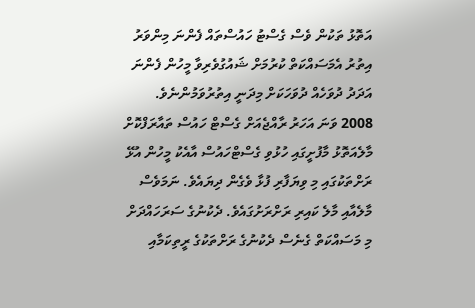އަތޮޅު ތަކުން ވެސް ގެސްޓު ހައުސްތައް ފެންނަ މިންވަރު އިތުރު އެމަސައްކަތް ކުރުމަށް ޝައުގުވެރިވާ މީހުން ފެންނަ އަދަދު ދުވަހެއް ދުވަހަކަށް މިދަނީ އިތުރުވަމުންނެވެ.
2008 ވަނަ އަހަރު ރާއްޖެއަށް ގެސްޓް ހައުސް ތައާރަފްކޮށް މާލެއަތޮޅު މާފުށީގައި ހުޅުވި ގެސްޓްހައުސް އާއެކު މީހުން އުޅޭ ރަށްތަކުގައި މި ވިޔަފާރި ފުޅާ ވެގެން ދިޔައެވެ. ނަމަވެސް މާލެއާއި މާލެ ކައިރި ރަށްރަށުގައެވެ. ދެކުނުގެ ސަރަހައްދަށް މި މަސައްކަތް ގެނެސް ދެކުނުގެ ރަށްތަކުގެ ރީތިކަމާއި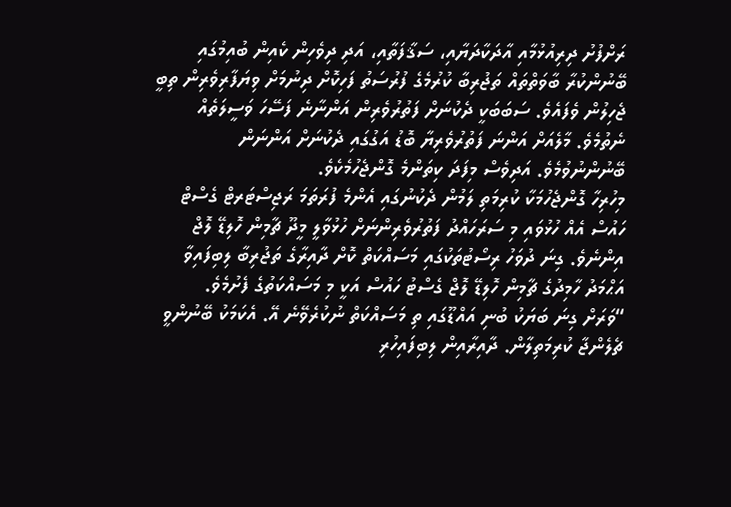ރަށްފުށު ދިރިއުޅުމާއި އާދަކާދަޔާއި، ސަޤާފަތާއި، އަދި ދިވެހިން ކެއިން ބުއިމުގައި ބޭނުންކުރާ ބާވަތްތައް ތަޖުރިބާ ކުރުމެގެ ފުރުސަތު ފަހިކޮށް ދިނުމަށް ވިޔަފާރިވެރިން ތިބީ ޖެހިލުން ވެފައެވެ. ސަބަބަކީ ދެކުނަށް ފަތުރުވެރިން އަންނާނެ ފަސޭހަ ވަސީލަތެއް ނެތުމެވެ. މާލެއަށް އަންނަ ފަތުރުވެރިޔާ ބޮޑު އަގުގައި ދެކުނަށް އަންނަން ބޭނުންނުވުމެވެ. އަދިވެސް މިފަދަ ކިތަންމެ ގޮންޖެހުމެކެވެ.
މިހުރިހާ ގޮންޖެހުމަކާ ކުރިމަތި ލަމުން ދެކުނުގައި އެންމެ ފުރަތަމަ ރަޖިސްޓަރޓް ގެސްޓް ހައުސް އެއް ހުޅުވައި މި ސަރަހައްދު ފަތުރުވެރިންނަށް ހުޅުވާލީ މީދޫ ޗާމިން ހޮލިޑޭ ލޮޖް އިންނެވެ. ގިނަ ދުވަހު ރިސޯޓުތަކުގައި މަސައްކަތް ކޮށް ދާއިރާގެ ތަޖުރިބާ ލިބިފައިވާ އަޙްމަދު ހާމިދުގެ ޗާމިން ހޮލިޑޭ ލޮޖް ގެސްޓު ހައުސް އަކީ މި މަސައްކަތުގެ ފެށުމެވެ.
“ވަރަށް ގިނަ ބަޔަކު ބުނި އައްޑޫގައި ތި މަސައްކަތް ނުކުރެވޭނެ އޭ. އެކަމަކު ބޭނުންވީ ޗެލެންޖާ ކުރިމަތިލާން. ދާއިރާއިން ލިބިފައިހުރި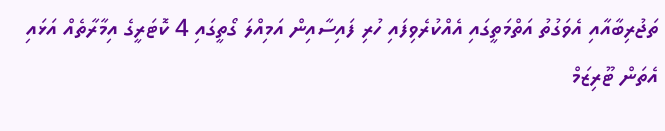ތަޖުރިބާއާއި އެވަގުތު އަތްމަތީގައި އެއްކުރެވިފައި ހުރި ފައިސާއިން އަމިއްލަ ގޯތީގައި 4 ކޮޓަރީގެ އިމާރާތެއް އަޅައި އެތަން ޓޫރިޒަމް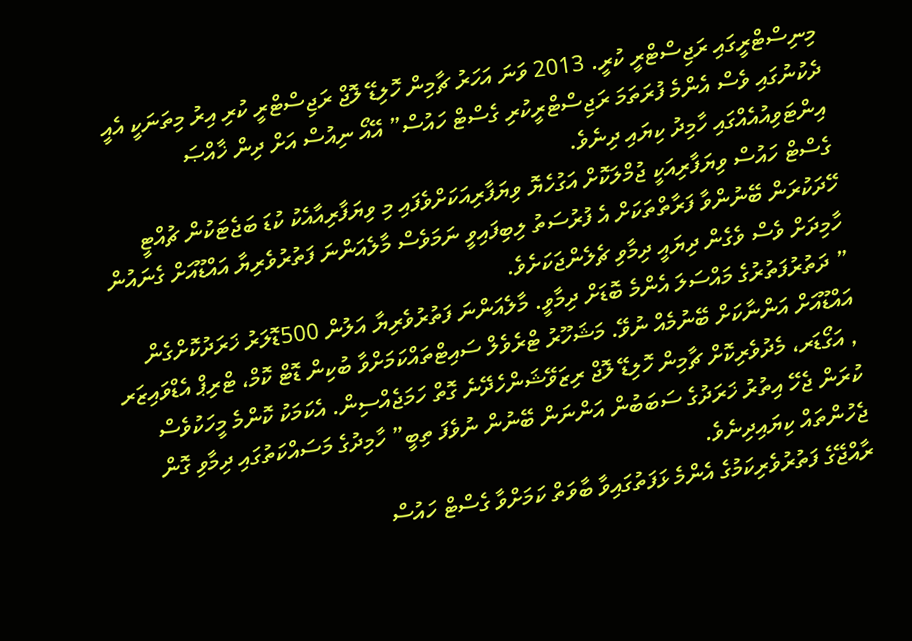މިނިސްޓްރީގައި ރަޖިސްޓްރީ ކުރީ. 2013 ވަނަ އަހަރު ޗާމިން ހޮލިޑޭ ލޮޖް ރަޖިސްޓްރީ ކުރި އިރު މިތަނަކީ އެއީ ދެކުނުގައި ވެސް އެންމެ ފުރަތަމަ ރަޖިސްޓްރީކުރި ގެސްޓް ހައުސް” އޭއޯ ނިއުސް އަށް ދިން ޚާއްޞަ އިންޓަވިއުއެއްގައި ހާމިދު ކިޔައި ދިނެވެ.
ގެސްޓް ހައުސް ވިޔަފާރިއަކީ ޖުމްލަކޮށް އަގުހެޔޮ ވިޔަފާރިއަކަށްވެފައި މި ވިޔަފާރިއާއެކު ކުޑަ ބަޖެޓަކުން ޗުއްޓީ ހޭދަކުރަން ބޭނުންވާ ފަރާތްތަކަށް އެ ފުރުސަތު ލިބިފައިވީ ނަމަވެސް މާލެއަންނަ ފަތުރުވެރިޔާ އައްޑޫއަށް ގެނައުން ހާމިދަށް ވެސް ވެގެން ދިޔައީ ދިމާވި ޗެލެންޖަކަށެވެ.
” ދަތުރުފަތުރުގެ މައްސަލަ އެންމެ ބޮޑަށް ދިމާވީ. މާލެއަންނަ ފަތުރުވެރިޔާ އަލުން 500ޑޮލަރު ޚަރަދުކޮށްގެން އައްޑޫއަށް އަންނާކަށް ބޭނުމެއް ނުވޭ. މަޝަހޫރު ޓްރެވެލް ސައިޓްތައްކަމަށްވާ ބުކިން ޑޮޓް ކޮމް، ޓްރިޕް އެޑްވައިޒަރ , އަގޯޑަރ، މެދުވެރިކޮށް ޗާމިން ހޮލިޑޭ ލޮޖް ރިޒަވޭޝަންހެދޭނެ ގޮތް ހަމަޖެއްސިން. އެކަމަކު ކޮންމެ މީހަކުވެސް ކުރަން ޖެހޭ އިތުރު ޚަރަދުގެ ސަބަބުން އަންނަން ބޭނުން ނުވެފަ ތިބީ” ހާމިދުގެ މަސައްކަތުގައި ދިމާވި ގޮން ޖެހުންތައް ކިޔައިދިނެވެ.
ރާއްޖޭގެ ފަތުރުވެރިކަމުގެ އެންމެ ޅަފަތުގައިވާ ބާވަތް ކަމަށްވާ ގެސްޓް ހައުސް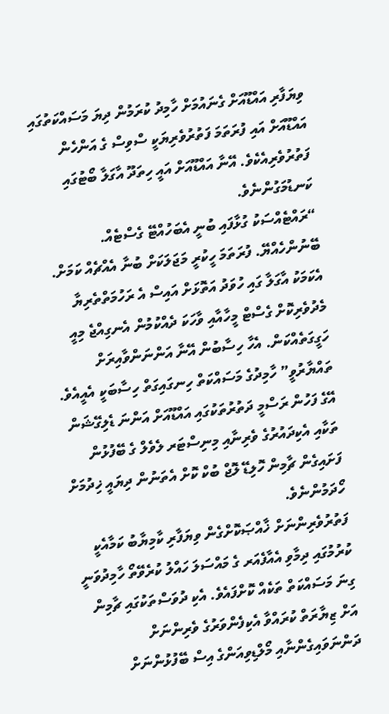ވިޔަފާރި އައްޑޫއަށް ގެނައުމަށް ހާމިދު ކުރަމުން ދިޔަ މަސައްކަތުގައި އައްޑޫއަށް އައި ފުރަތަމަ ފަތުރުވެރިޔަކީ ސްވިސް ގެ އަންހެން ފަތުރުވެރިއެކެވެ. އޭނާ އައްޑޫއަށް އައީ ހިތަދޫ އާގަލާ ބޯޓުގައި ކަނޑުމަގުންނެވެ.
“ރައްޓެއްސަކު ގުޅާފައި ބުނީ އެބަހުއްޓޭ ގެސްޓެއް. ބޭނުންހެއްޔޭ. ފުރަތަމަ ހީކުރީ މަޖަލަކަށް ބުނާ އެއްޗެއް ކަމަށް. އެކަމަކު އާގަލާ ގައި ހުވަދު އަތޮޅަށް އައިސް އެ ރަހުމަތްތެރިޔާ މެދުވެރިކޮށް ގެސްޓް މީހާއާއި ވާހަކަ ދެއްކުމުން އެނގިއްޖެ މިއީ ހަގީގަތެއްކަން. އެހާ ހިސާބުން އޭނާ އަންނަންވާއިރަށް ތައްޔާރުވީ” ހާމިދުގެ މަސައްކަތް ހިނގައިގަތް ހިސާބަކީ އެއީއެވެ. އޭގެ ފަހުން ރަސްމީ ދަތުރުތަކުގައި އައްޑޫއަށް އަންނަ ޑެލިގޭޝަން ތަކާއި އެކިދައުރުގެ ވެރިނާއި މިނިސްޓަރ ލެވެލް ގެ ބޭފުޅުން ފަށައިގެން ޗާމިން ހޮލިޑޭ ލޮޖް ބުކް ކޮށް އެތަނުން ދިޔައީ ޚިދުމަށް ހޯދަމުންނެވެ.
ފަތުރުވެރިންނަށް ޚާއްޞަކޮށްގެން ވިޔަފާރި ކާމިޔާބު ކަމާއެކީ ކުރުމުގައި ދިމާވި އެއާފެއަރ ގެ މައްސަލަ ހައްލު ކުރެވޭތޯ ހާމިދުވަނީ ގިނަ މަސައްކަތް ތަކެއް ކޮށްފައެވެ. އެކި ދުވަސްތަކުގައި ޗާމިން އަށް ޒިޔާރަތް ކުރައްވާ އެކިފެންވަރުގެ ވެރިންނަށް ދަންނަވައިގެންނާއި މޯލްޑިވިއަންގެ އިސް ބޭފުޅުންނަށް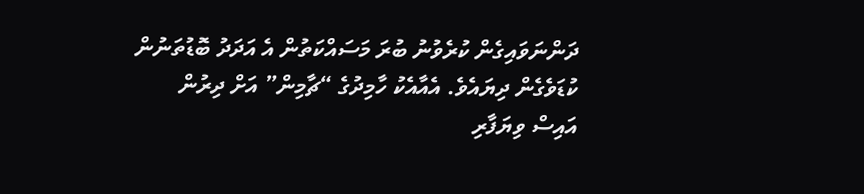ދަންނަވައިގެން ކުރެވުނު ބުރަ މަސައްކަތުން އެ އަދަދު ބޮޑުތަނުން ކުޑަވެގެން ދިޔައެވެ. އެއާއެކު ހާމިދުގެ “ޗާމިން” އަށް ދިރުން އައިސް ވިޔަފާރި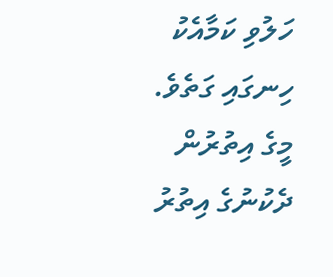ހަލުވި ކަމާއެކު ހިނގައި ގަތެވެ. މީގެ އިތުރުން ދެކުނުގެ އިތުރު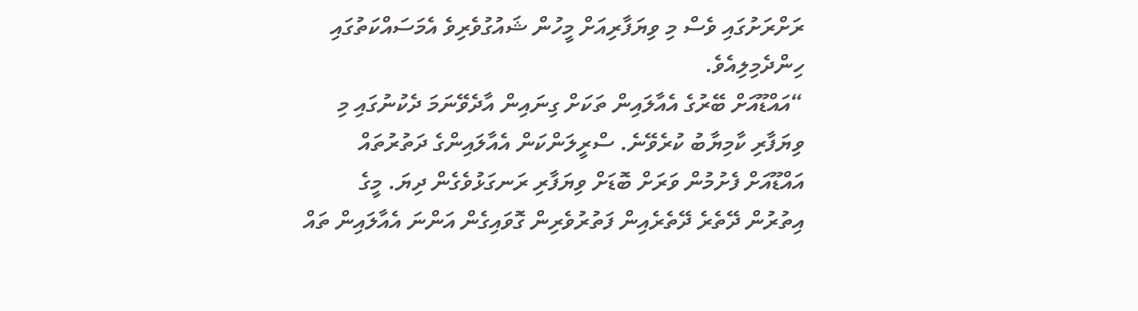ރަށްރަށުގައި ވެސް މި ވިޔަފާރިއަށް މީހުން ޝައުގުވެރިވެ އެމަސައްކަތުގައި ހިންދެމިލިއެވެ.
“އައްޑޫއަށް ބޭރުގެ އެއާލައިން ތަކަށް ގިނައިން އާދެވޭނަމަ ދެކުނުގައި މި ވިޔަފާރި ކާމިޔާބު ކުރެވޭނެ. ސްރީލަންކަން އެއާލައިންގެ ދަތުރުތައް އައްޑޫއަށް ފެށުމުން ވަރަށް ބޮޑަށް ވިޔަފާރި ރަނގަޅުވެގެން ދިޔަ. މީގެ އިތުރުން ދޭތެރެ ދޭތެރެއިން ފަތުރުވެރިން ގޮވައިގެން އަންނަ އެއާލައިން ތައް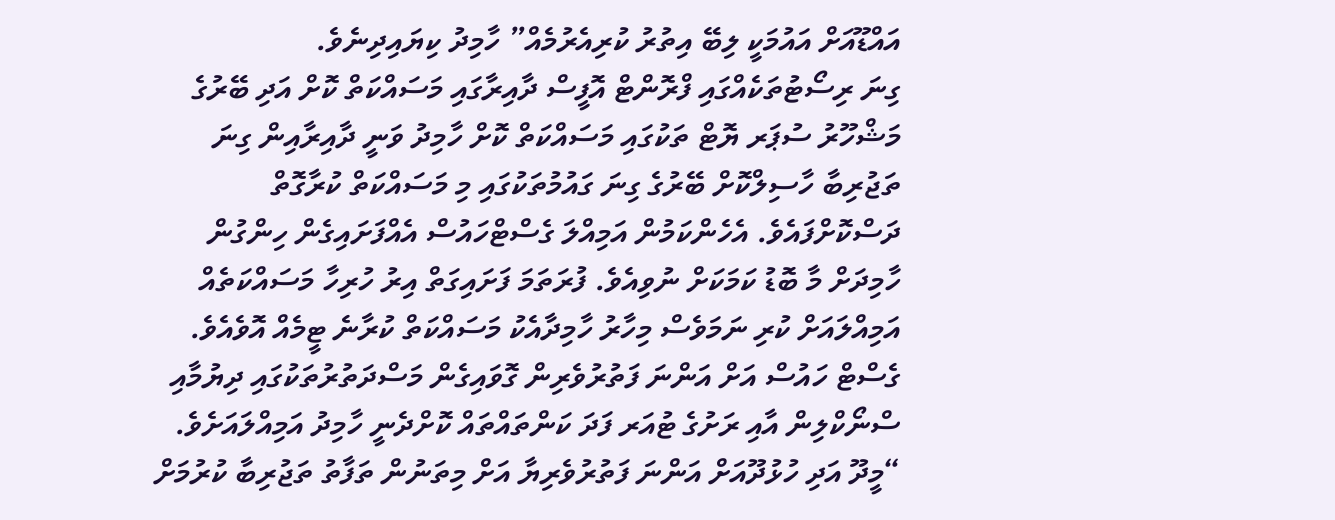އައްޑޫއަށް އައުމަކީ ލިބޭ އިތުރު ކުރިއެރުމެއް” ހާމިދު ކިޔައިދިނެވެ.
ގިނަ ރިސޯޓުތަކެއްގައި ފްރޮންޓް އޮފީސް ދާއިރާގައި މަސައްކަތް ކޮށް އަދި ބޭރުގެ މަޝްހޫރު ސުޕަރ ޔޮޓް ތަކުގައި މަސައްކަތް ކޮށް ހާމިދު ވަނީ ދާއިރާއިން ގިނަ ތަޖުރިބާ ހާސިލްކޮށް ބޭރުގެ ގިނަ ގައުމުތަކުގައި މި މަސައްކަތް ކުރާގޮތް ދަސްކޮށްފައެވެ. އެހެންކަމުން އަމިއްލަ ގެސްޓްހައުސް އެއްފަށައިގެން ހިންގުން ހާމިދަށް މާ ބޮޑު ކަމަކަށް ނުވިއެވެ. ފުރަތަމަ ފަށައިގަތް އިރު ހުރިހާ މަސައްކަތެއް އަމިއްލައަށް ކުރި ނަމަވެސް މިހާރު ހާމިދާއެކު މަސައްކަތް ކުރާނެ ޓީމެއް އޮވެއެވެ. ގެސްޓް ހައުސް އަށް އަންނަ ފަތުރުވެރިން ގޮވައިގެން މަސްދަތުރުތަކުގައި ދިޔުމާއި ސްނޯކްލިން އާއި ރަށުގެ ޓުއަރ ފަދަ ކަންތައްތައް ކޮށްދެނީ ހާމިދު އަމިއްލައަށެވެ.
“މީދޫ އަދި ހުޅުދޫއަށް އަންނަ ފަތުރުވެރިޔާ އަށް މިތަނުން ތަފާތު ތަޖުރިބާ ކުރުމަށް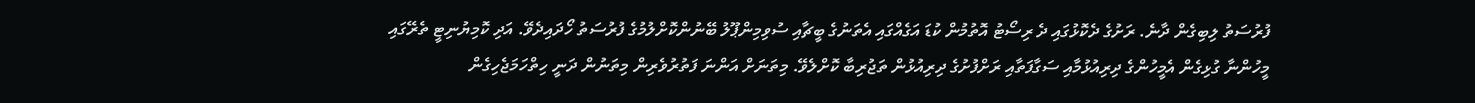ފުރުސަތު ލިބިގެން ދާނެ. ރަށުގެ ދެކޮޅުގައި ދެ ރިސޯޓު އޮތުމުން ކުޑަ އަގެއްގައި އެތަނުގެ ބީޗާއި ސުވިމިންޕޫލު ބޭނުންކޮށްލުމުގެ ފުރުސަތު ހޯދައިދެވޭ. އަދި ކޮމިޔުނިޓީ ތެރޭގައި މީހުންނާ ގުޅިގެން އެމީހުންގެ ދިރިއުޅުމާއި ސަގާފަތާއި ރަށްފުށުގެ ދިރިއުޅުން ތަޖުރިބާ ކޮށްލެވޭ. މިތަނަށް އަންނަ ފަތުރުވެރިން މިތަނުން ދަނީ ހިތްހަމަޖެހިގެން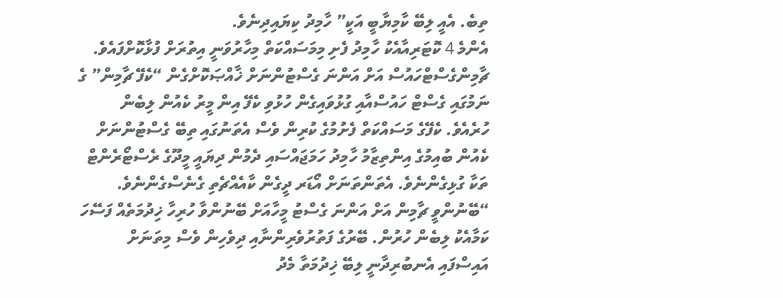ތިބެ. އެއީ ލިބޭ ކާމިޔާބީ އަކީ” ހާމިދު ކިޔައިދިނެވެ.
އެންމެ 4 ކޮޓަރިއާއެކު ހާމިދު ފެށި މިމަސައްކަތް މިހާރުވަނީ އިތުރަށް ފުޅާކޮށްފައެވެ. ޗާމިންގެސްޓްހައުސް އަށް އަންނަ ގެސްޓުންނަށް ޚާއްޞަކޮށްގެން “ކެފޭ ޗާމިން” ގެ ނަމުގައި ގެސްޓް ހައުސްއާއި ގުޅުވައިގެން ހުޅުވި ކެފޭ އިން މީރު ކެއުން ލިބެން ހުރެއެވެ. ކެފޭގެ މަސައްކަތް ފެށުމުގެ ކުރިން ވެސް އެތަނުގައި ތިބޭ ގެސްޓުންނަށް ކެއުން ބުއިމުގެ އިންތިޒާމު ހާމިދު ހަމަޖައްސައި ދެމުން ދިޔައީ މީދޫގެ ރެސްޓޯރެންޓް ތަކާ ގުޅިގެންނެވެ. އެތަންތަނަށް އޯޑަރ ދީގެން ކާއެއްޗެތި ގެނެސްގެންނެވެ.
“ބޭނުންވީ ޗާމިން އަށް އަންނަ ގެސްޓު މީހާއަށް ބޭނުންވާ ހުރިހާ ޚިދުމަތެއް ފަސޭހަ ކަމާއެކު ލިބެން ހުރުން. ބޭރުގެ ފަތުރުވެރިންނާއި ދިވެހިން ވެސް މިތަނަށް އައިސްފައި އެނބުރިދާނީ ލިބޭ ޚިދުމަތާ މެދު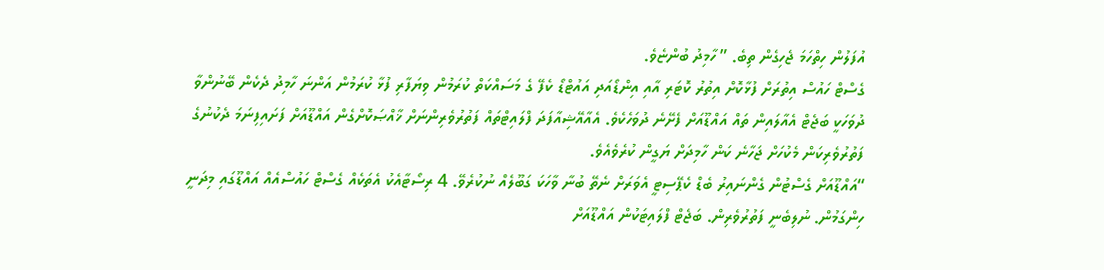އުފަލުން ހިތްހަމަ ޖެހިގެން ތިބެ. ” ހާމިދު ބުންޏެވެ.
ގެސްޓް ހައުސް އިތުރަށް ފުޅާކޮށް އިތުރު ކޮޓަރި އާއި އިންޑޯއަދި އައުޓްޑޯ ކެފޭ ގެ މަސައްކަތް ކުރަމުން ވިޔަފާރި ފުޅާ ކުރަމުން އަންނަ ހާމިދު ދެކެން ބޭނުންވާ ދުވަހަކީ ބަޖެޓް އެއާލައިން ތައް އައްޑޫއަށް ފެށޭނެ ދުވަހެކެވެ. އެއާއޭޝިއާފަދަ ފްލައިޓްތައް ފަތުރުވެރިންނަށް ޚާއްޞަކޮށްގެން އައްޑޫއަށް ފަށައިފިނަމަ ދެކުނުގެ ފަތުރުވެރިކަން މެކުހަށް ޖަހާނެ ކަން ހާމިދަށް ޔަގީން ކުރެވެއެވެ.
“އައްޑޫއަށް ގެސްޓުން ގެންނައިރު ބެޑް ކެޕޭސިޓީ އެވަރަށް ނެތޭ ބުނާ ވާހަކަ ގަބޫލެއް ނުކުރެވޭ. 4 ރިސޯޓާއެކު އެތަކެއް ގެސްޓް ހައުސްއެއް އައްޑޫގައި މިދަނީ ހިންގަމުން. ނުލިބެނީ ފަތުރުވެރިން. ބަޖެޓް ފްލައިޓަކުން އައްޑޫއަށް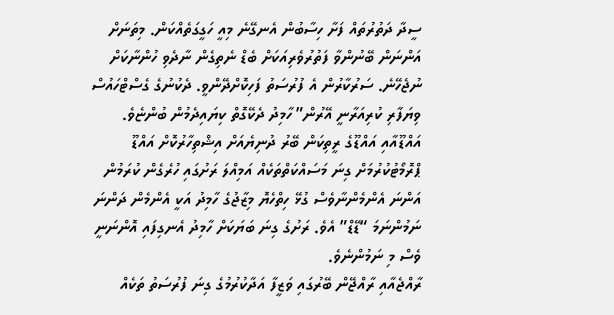ސީދާ ދަތުރުތައް ފަށާ ހިސާބުން އެނގޭނެ މިއީ ހަގީގަތެއްކަން. މިތަނަށް އަންނަން ބޭނުންވާ ފަތުރުވެރިއަކަށް ބެޑް ނެތިގެން ނާދެވި ހުންނާކަށް ނުޖެހޭނެ. ސަރުކާރުން އެ ފުރުސަތު ފަހިކޮށްދޭންވީ. ދެކުނުގެ ގެސްޓްހައުސް ވިޔަފާރި ކުރިއަރާނީ އޭރުން” ހާމިދު ދެކޭގޮތް ކިޔައިދެމުން ބުންޏެވެ.
އައްޑޫއާއި އައްޑޫގެ ރީތިކަން ބޭރު ދުނިޔެއަށް އިޝްތިހާރުކޮށް އައްޑޫ ޕްރޮމޯޓުކުރުމަށް ގިނަ މަސައްކަތްތަކެއް އަމިއްލަ ރަށުގައި ހުރެގެން ކުރަމުން އަންނަ އެންމެންނާވެސް ގުޅޭ ހިތްހެޔޮ މިޒާޖުގެ ހާމިދު އަކީ އެންމެން ދަންނަ ނަމުންނަމަ “ޑޭޑް” އެވެ. ރަށުގެ ގިނަ ބަޔަކަށް ހާމިދު އެނގިފައި އޮންނަނީ ވެސް މި ނަމުންނެވެ.
ރާއްޖެއާއި ރާއްޖޭން ބޭރުގައި ވަޒީފާ އަދާކުރުމުގެ ގިނަ ފުރުސަތު ތަކެއް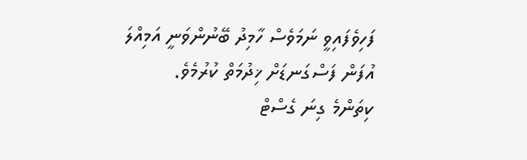ފަހިވެފައިވީ ނަމަވެސް ހާމިދު ބޭނުންވަނީ އަމިއްލަ އުފަން ފަސްގަނޑަށް ޚިދުމަތް ކުރުމެވެ.
ކިތަންމެ ގިނަ ގެސްޓް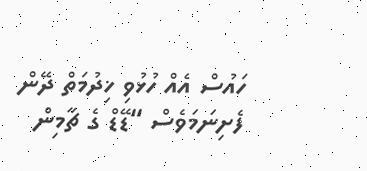ހައުސް އެއް ހުޅުވި ޚިދުމަތް ދޭން ފެށިނަމަވެސް “ޑޭޑް ގެ ޗާމިން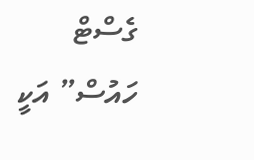ގެސްޓް ހައުސް” އަކީ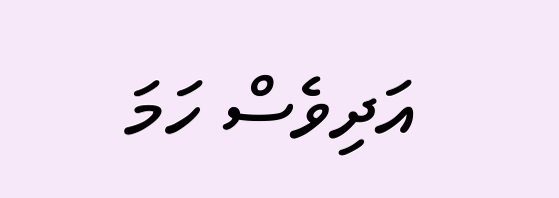އަދިވެސް ހަމަ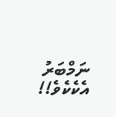ނަމްބަރު އެކެކެވެ!!